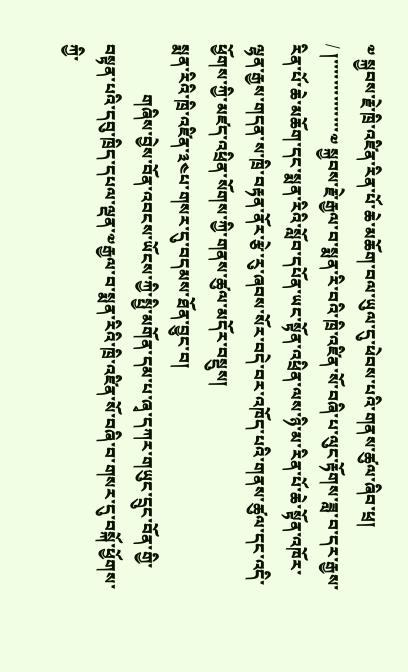༧ སྐྱབས་རྗེ་ཁྲི་འཛིན་རིན་པོ་ཆེ་མཆོག་བལ་ཡུལ་དུ་ཕེབས་པའི་གནས་ཚུལ་ཞིབ་ཕྲ།
/ །་་་་་་་་་་་་་་༧ སྐྱབས་རྗེ་རྒྱལ་བ་སྨན་རི་བའི་ཁྲི་འཛིན་སོ་བཞི་པ་ལུང་རྟོགས་ཟླ་བ་དར་རྒྱས་རིན་པོ་ཆེ་མཆོག་དང་སྨན་རིའི་སློབ་དཔོན་ཡང་སྟོན་འཕྲིན་ལས་ཉི་མ་རིན་པོ་ཆེ་སྟོན་འཁོར་ལྷན་རྒྱས་གདན་ས་ཁྲི་བརྟན་ནོར་རྩེ་རུ་ཞབས་སོར་བདེ་བར་འཁོད་པའི་གནས་ཚུལ་དང་འདི་ཕྱོགས་ཀྱི་མཛད་འཕྲིན་སོགས་ཀྱི་གནས་ཚུལ་མདོར་བསྡུས།
སྨན་རིའི་ཁྲི་འཛིན་༣༤པ་གསར་དུ་བདམས་ཐོན་བྱུང་བ།
            གཞིས་བྱེས་བོན་འབངས་ཡོངས་ཀྱི་སྤྱི་མགོན་དམ་པ་ཞྭ་དཀར་གཡུང་དྲུང་བོན་གྱི་བསྟན་པའི་དབུ་ཁྲིད་དཔལ་ལྡན་༧རྒྱལ་བ་སྨན་རིའི་ཁྲི་འཛིན་སོ་བཞི་བ་གསར་དུ་བསྐོ་ཕྱོགས་ཀྱི་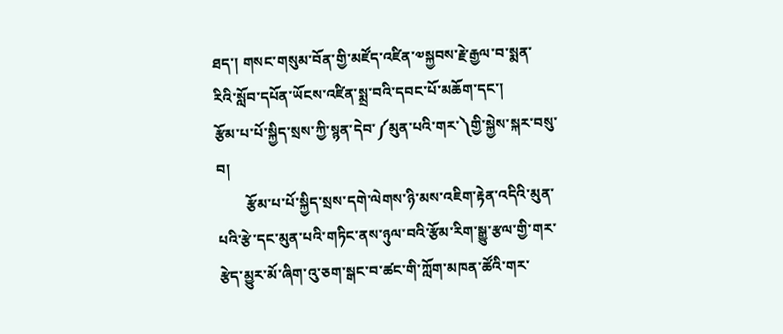ཐད་། གསང་གསུམ་བོན་གྱི་མཛོད་འཛིན་༧སྐྱབས་རྗེ་རྒྱལ་བ་སྨན་རིའི་སློབ་དཔོན་ཡོངས་འཛིན་སྨྲ་བའི་དབང་པོ་མཆོག་དང་།
རྩོམ་པ་པོ་སྐྱིད་སྲས་ཀྱི་སྙན་དེབ་༼མུན་པའི་གར་༽གྱི་སྐྱེས་སྐར་བསུ་བ།
        རྩོམ་པ་པོ་སྐྱིད་སྲས་དགེ་ལེགས་ཉི་མས་འཇིག་རྟེན་འདིའི་མུན་པའི་རྩེ་དང་མུན་པའི་གཏིང་ནས་ཉུལ་བའི་རྩོམ་རིག་སྒྱུ་རྩལ་གྱི་གར་རྩེད་མྱུར་མོ་ཞིག་འུ་ཅག་སྒང་བ་ཚང་གི་ཀློག་མཁན་ཚོའི་གར་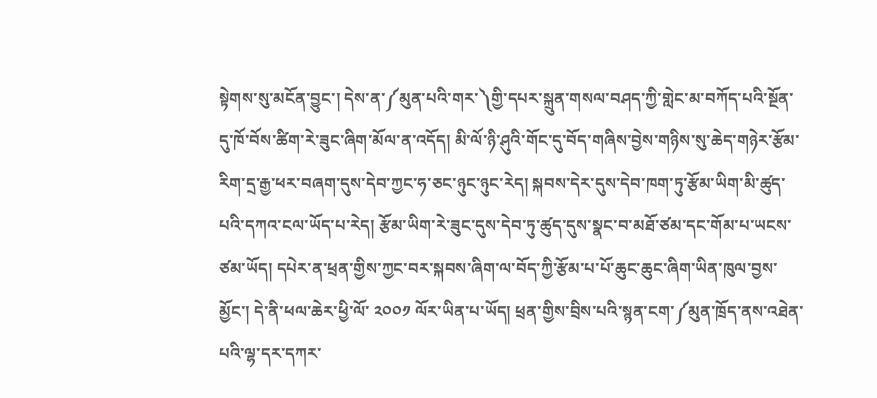སྟེགས་སུ་མངོན་བྱུང་། དེས་ན་༼མུན་པའི་གར་༽གྱི་དཔར་སྐྲུན་གསལ་བཤད་ཀྱི་གླེང་མ་བཀོད་པའི་སྔོན་དུ་ཁོ་བོས་ཚིག་རེ་ཟུང་ཞིག་མོལ་ན་འདོད། མི་ལོ་ཉི་ཤུའི་གོང་དུ་བོད་གཞིས་བྱེས་གཉིས་སུ་ཆེད་གཉེར་རྩོམ་རིག་དྲ་རྒྱ་ཕར་བཞག་དུས་དེབ་ཀྱང་ཧ་ཅང་ཉུང་ཉུང་རེད། སྐབས་དེར་དུས་དེབ་ཁག་ཏུ་རྩོམ་ཡིག་མི་ཚུད་པའི་དཀའ་ངལ་ཡོད་པ་རེད། རྩོམ་ཡིག་རེ་ཟུང་དུས་དེབ་ཏུ་ཚུད་དུས་སྣང་བ་མཐོ་ཙམ་དང་གོམ་པ་ཡངས་ཙམ་ཡོད། དཔེར་ན་ཕྲན་གྱིས་ཀྱང་བར་སྐབས་ཞིག་ལ་བོད་ཀྱི་རྩོམ་པ་པོ་ཆུང་ཆུང་ཞིག་ཡིན་ཁུལ་བྱས་མྱོང་། དེ་ནི་ཕལ་ཆེར་ཕྱི་ལོ་ ༢༠༠༡ ལོར་ཡིན་པ་ཡོད། ཕྲན་གྱིས་བྲིས་པའི་སྙན་ངག་༼མུན་ཁྲོད་ནས་འཐེན་པའི་ལྷ་དར་དཀར་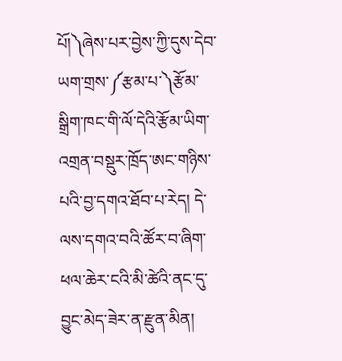པོ།༽ཞེས་པར་བྱེས་ཀྱི་དུས་དེབ་ཡག་གྲས་༼རྩམ་པ་༽རྩོམ་སྒྲིག་ཁང་གི་ལོ་དེའི་རྩོམ་ཡིག་འགྲན་བསྡུར་ཁྲོད་ཨང་གཉིས་པའི་བྱ་དགའ་ཐོབ་པ་རེད། དེ་ལས་དགའ་བའི་ཚོར་བ་ཞིག་ཕལ་ཆེར་ངའི་མི་ཚེའི་ནང་དུ་བྱུང་མེད་ཟེར་ན་རྫུན་མིན།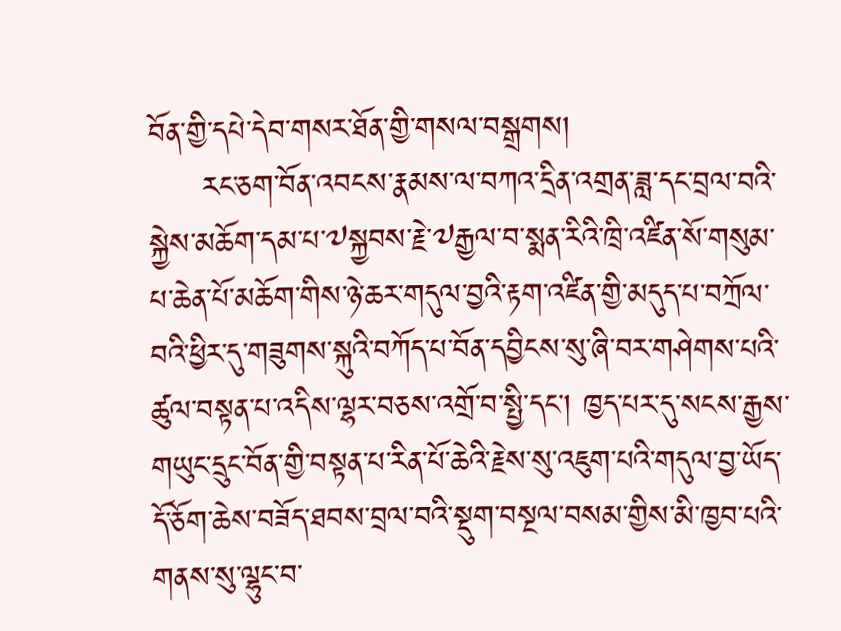བོན་གྱི་དཔེ་དེབ་གསར་ཐོན་གྱི་གསལ་བསྒྲགས།
     རང་ཅག་བོན་འབངས་རྣམས་ལ་བཀའ་དྲིན་འགྲན་ཟླ་དང་བྲལ་བའི་སྐྱེས་མཆོག་དམ་པ་༧སྐྱབས་རྗེ་༧རྒྱལ་བ་སྨན་རིའི་ཁྲི་འཛིན་སོ་གསུམ་པ་ཆེན་པོ་མཆོག་གིས་ཉེ་ཆར་གདུལ་བྱའི་རྟག་འཛིན་གྱི་མདུད་པ་བཀྲོལ་བའི་ཕྱིར་དུ་གཟུགས་སྐུའི་བཀོད་པ་བོན་དབྱིངས་སུ་ཞི་བར་གཤེགས་པའི་ཚུལ་བསྟན་པ་འདིས་ལྷར་བཅས་འགྲོ་བ་སྤྱི་དང་། ཁྱད་པར་དུ་སངས་རྒྱས་གཡུང་དྲུང་བོན་གྱི་བསྟན་པ་རིན་པོ་ཆེའི་རྗེས་སུ་འཇུག་པའི་གདུལ་བྱ་ཡོད་དོ་ཅོག་ཆེས་བཟོད་ཐབས་བྲལ་བའི་སྡུག་བསྔལ་བསམ་གྱིས་མི་ཁྱབ་པའི་གནས་སུ་ལྷུང་བ་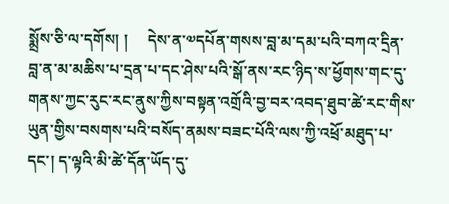སྨྲོས་ཅི་ལ་དགོས། །     དེས་ན་༧དཔོན་གསས་བླ་མ་དམ་པའི་བཀའ་དྲིན་བླ་ན་མ་མཆིས་པ་དྲན་པ་དང་ཤེས་པའི་སྒོ་ནས་རང་ཉིད་ས་ཕྱོགས་གང་དུ་གནས་ཀྱང་རུང་རང་ནུས་ཀྱིས་བསྟན་འགྲོའི་བྱ་བར་འབད་ཐུབ་ཚེ་རང་གིས་ཡུན་གྱིས་བསགས་པའི་བསོད་ནམས་བཟང་པོའི་ལས་ཀྱི་འཕྲོ་མཐུད་པ་དང་། ད་ལྟའི་མི་ཚེ་དོན་ཡོད་དུ་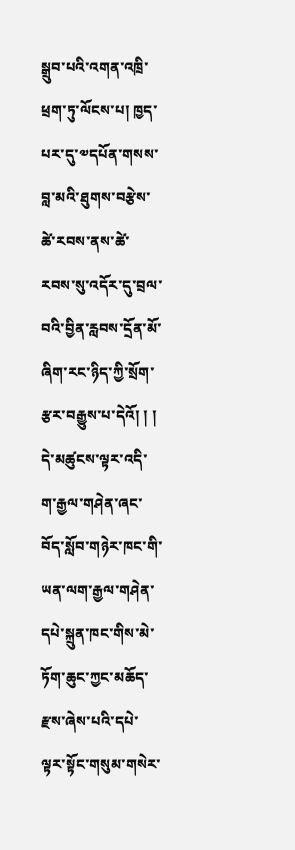སྒྲུབ་པའི་འགན་འཁྲི་ཕྲག་ཏུ་ལོངས་པ། ཁྱད་པར་དུ་༧དཔོན་གསས་བླ་མའི་ཐུགས་བརྩེས་ཚེ་རབས་ནས་ཚེ་རབས་སུ་འདོར་དུ་བྲལ་བའི་བྱིན་རླབས་དྲོན་མོ་ཞིག་རང་ཉིད་ཀྱི་སྲོག་རྩར་བརྒྱུས་པ་དེའོ། ། །     དེ་མཚུངས་ལྟར་འདི་ག་རྒྱལ་གཤེན་ཞང་བོད་སློབ་གཉེར་ཁང་གི་ཡན་ལག་རྒྱལ་གཤེན་དཔེ་སྐྲུན་ཁང་གིས་མེ་ཏོག་ཆུང་ཀྱང་མཆོད་རྫས་ཞེས་པའི་དཔེ་ལྟར་སྟོང་གསུམ་གསེར་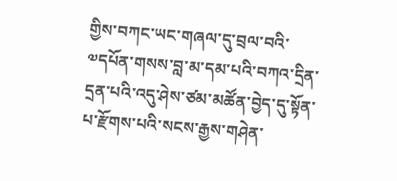གྱིས་བཀང་ཡང་གཞལ་དུ་བྲལ་བའི་༧དཔོན་གསས་བླ་མ་དམ་པའི་བཀའ་དྲིན་དྲན་པའི་འདུ་ཤེས་ཙམ་མཚོན་བྱེད་དུ་སྟོན་པ་རྫོགས་པའི་སངས་རྒྱས་གཤེན་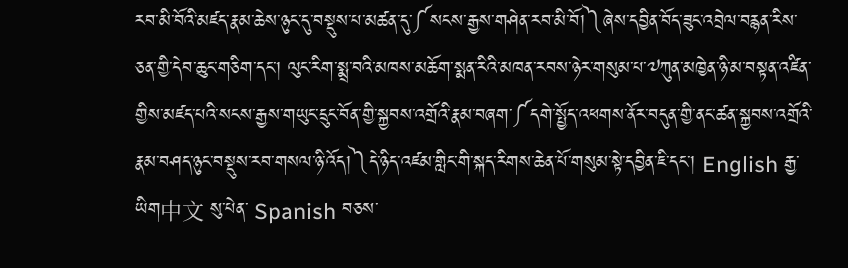རབ་མི་བོའི་མཛད་རྣམ་ཆེས་ཉུང་དུ་བསྡུས་པ་མཚན་དུ་༼སངས་རྒྱས་གཤེན་རབ་མི་བོ།༽ཞེས་དབྱིན་བོད་ཟུང་འབྲེལ་བརྙན་རིས་ཅན་གྱི་དེབ་ཆུང་གཅིག་དང་། ལུང་རིག་སྨྲ་བའི་མཁས་མཆོག་སྨན་རིའི་མཁན་རབས་ཉེར་གསུམ་པ་༧ཀུན་མཁྱེན་ཉི་མ་བསྟན་འཛིན་གྱིས་མཛད་པའི་སངས་རྒྱས་གཡུང་དྲུང་བོན་གྱི་སྐྱབས་འགྲོའི་རྣམ་བཞག་༼དགེ་སྤྱོད་འཕགས་ནོར་བདུན་གྱི་ནང་ཚན་སྐྱབས་འགྲོའི་རྣམ་བཤད་ཉུང་བསྡུས་རབ་གསལ་ཉི་འོད།༽དེ་ཉིད་འཛམ་གླིང་གི་སྐད་རིགས་ཆེན་པོ་གསུམ་སྟེ་དབྱིན་ཇི་དང་། English རྒྱ་ཡིག中文 སུ་པེན་ Spanish བཅས་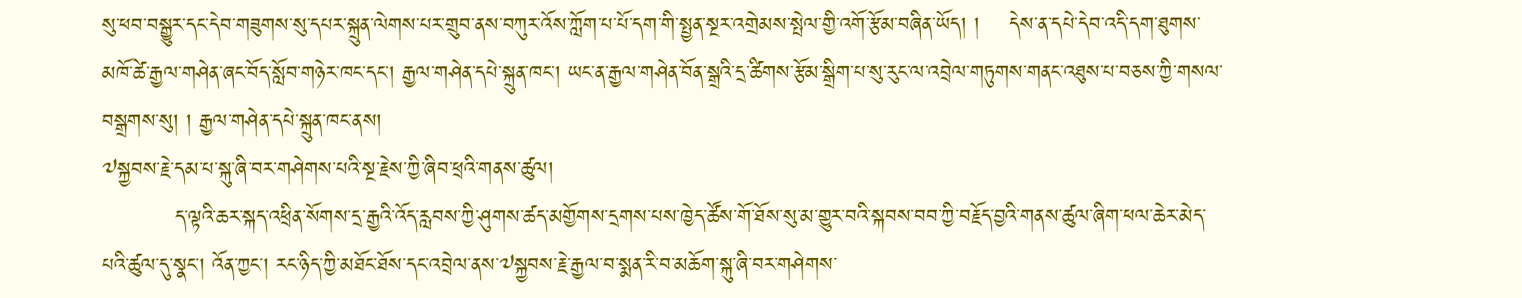སུ་ཕབ་བསྒྱུར་དང་དེབ་གཟུགས་སུ་དཔར་སྐྲུན་ལེགས་པར་གྲུབ་ནས་བཀུར་འོས་ཀློག་པ་པོ་དག་གི་སྤྱན་སྔར་འགྲེམས་སྤེལ་གྱི་འགོ་རྩོམ་བཞིན་ཡོད། །    དེས་ན་དཔེ་དེབ་འདི་དག་ཐུགས་མཁོ་ཚེ་རྒྱལ་གཤེན་ཞང་བོད་སློབ་གཉེར་ཁང་དང་། རྒྱལ་གཤེན་དཔེ་སྐྲུན་ཁང་། ཡང་ན་རྒྱལ་གཤེན་བོན་སྒྲའི་དྲ་ཚིགས་རྩོམ་སྒྲིག་པ་སུ་རུང་ལ་འབྲེལ་གཏུགས་གནང་འཐུས་པ་བཅས་ཀྱི་གསལ་བསྒྲགས་སུ། ། རྒྱལ་གཤེན་དཔེ་སྐྲུན་ཁང་ནས།
༧སྐྱབས་རྗེ་དམ་པ་སྐུ་ཞི་བར་གཤེགས་པའི་སྔ་རྗེས་ཀྱི་ཞིབ་ཕྲའི་གནས་ཚུལ།
          ད་ལྟའི་ཆར་སྐད་འཕྲིན་སོགས་དྲ་རྒྱའི་འོད་རླབས་ཀྱི་ཤུགས་ཚད་མགྱོགས་དྲགས་པས་ཁྱེད་ཚོས་གོ་ཐོས་སུ་མ་གྱུར་བའི་སྐབས་བབ་ཀྱི་བརྗོད་བྱའི་གནས་ཚུལ་ཞིག་ཕལ་ཆེར་མེད་པའི་ཚུལ་དུ་སྣང་། འོན་ཀྱང་། རང་ཉིད་ཀྱི་མཐོང་ཐོས་དང་འབྲེལ་ནས་༧སྐྱབས་རྗེ་རྒྱལ་བ་སྨན་རི་བ་མཆོག་སྐུ་ཞི་བར་གཤེགས་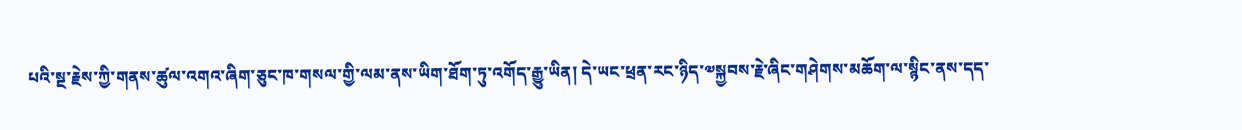པའི་སྔ་རྗེས་ཀྱི་གནས་ཚུལ་འགའ་ཞིག་ཅུང་ཁ་གསལ་གྱི་ལམ་ནས་ཡིག་ཐོག་ཏུ་འགོད་རྒྱུ་ཡིན། དེ་ཡང་ཕྲན་རང་ཉིད་༧སྐྱབས་རྗེ་ཞིང་གཤེགས་མཆོག་ལ་སྙིང་ནས་དད་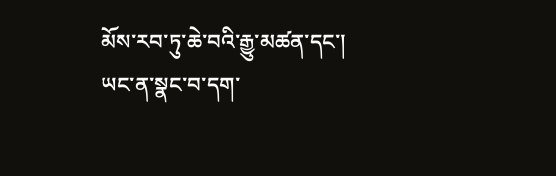མོས་རབ་ཏུ་ཆེ་བའི་རྒྱུ་མཚན་དང་། ཡང་ན་སྣང་བ་དག་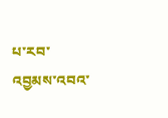པ་རབ་འབྱམས་འབའ་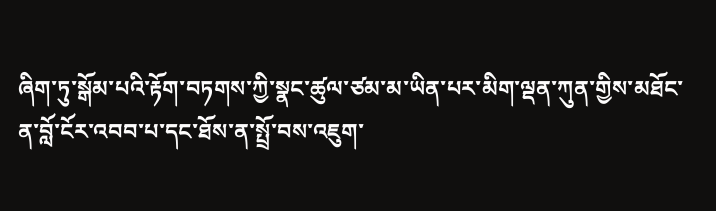ཞིག་ཏུ་སྒོམ་པའི་རྟོག་བཏགས་ཀྱི་སྣང་ཚུལ་ཙམ་མ་ཡིན་པར་མིག་ལྡན་ཀུན་གྱིས་མཐོང་ན་བློ་ངོར་འབབ་པ་དང་ཐོས་ན་སྤྲོ་བས་འཇུག་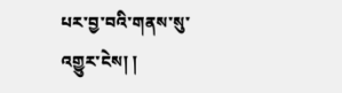པར་བྱ་བའི་གནས་སུ་འགྱུར་ངེས། །